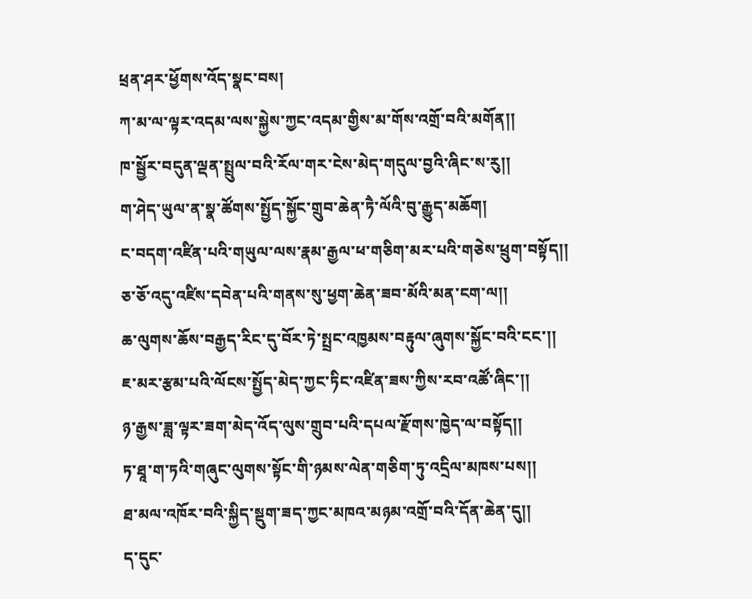ཕྲན་ཤར་ཕྱོགས་འོད་སྣང་བས།
ཀ་མ་ལ་ལྟར་འདམ་ལས་སྐྱེས་ཀྱང་འདམ་གྱིས་མ་གོས་འགྲོ་བའི་མགོན།།
ཁ་སྦྱོར་བདུན་ལྡན་སྤྲུལ་བའི་རོལ་གར་ངེས་མེད་གདུལ་བྱའི་ཞིང་ས་རུ།།
ག་ཤེད་ཡུལ་ན་སྣ་ཚོགས་སྤྱོད་སྐྱོང་གྲུབ་ཆེན་ཏཻ་ལོའི་བུ་རྒྱུད་མཆོག།
ང་བདག་འཛིན་པའི་གཡུལ་ལས་རྣམ་རྒྱལ་ཕ་གཅིག་མར་པའི་གཅེས་ཕྲུག་བསྟོད།།
ཅ་ཅོ་འདུ་འཛིས་དབེན་པའི་གནས་སུ་ཕྱག་ཆེན་ཟབ་མོའི་མན་ངག་ལ།།
ཆ་ལུགས་ཆོས་བརྒྱད་རིང་དུ་བོར་ཏེ་སྤྲང་འཁྱམས་བརྟུལ་ཞུགས་སྐྱོང་བའི་ངང་།།
ཇ་མར་རྩམ་པའི་ལོངས་སྤྱོད་མེད་ཀྱང་ཏིང་འཛིན་ཟས་ཀྱིས་རབ་འཚོ་ཞིང་།།
ཉ་རྒྱས་ཟླ་ལྟར་ཟག་མེད་འོད་ལུས་གྲུབ་པའི་དཔལ་རྫོགས་ཁྱེད་ལ་བསྟོད།།
ཏ་ཐཱ་ག་ཏའི་གཞུང་ལུགས་སྟོང་གི་ཉམས་ལེན་གཅིག་ཏུ་འདྲིལ་མཁས་པས།།
ཐ་མལ་འཁོར་བའི་སྐྱིད་སྡུག་ཟད་ཀྱང་མཁའ་མཉམ་འགྲོ་བའི་དོན་ཆེན་དུ།།
ད་དུང་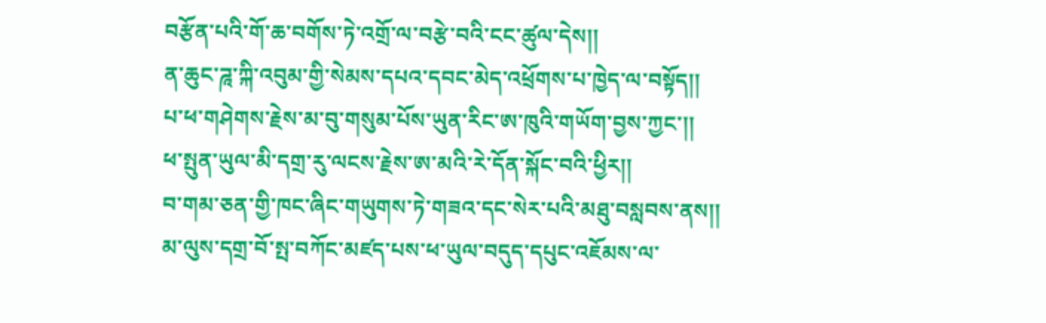བརྩོན་པའི་གོ་ཆ་བགོས་ཏེ་འགྲོ་ལ་བརྩེ་བའི་ངང་ཚུལ་དེས།།
ན་ཆུང་ཌཱ་ཀྐི་འབུམ་གྱི་སེམས་དཔའ་དབང་མེད་འཕྲོགས་པ་ཁྱེད་ལ་བསྟོད།།
པ་ཕ་གཤེགས་རྗེས་མ་བུ་གསུམ་པོས་ཡུན་རིང་ཨ་ཁུའི་གཡོག་བྱས་ཀྱང་།།
ཕ་སྤུན་ཡུལ་མི་དགྲ་རུ་ལངས་རྗེས་ཨ་མའི་རེ་དོན་སྐོང་བའི་ཕྱིར།།
བ་གམ་ཅན་གྱི་ཁང་ཞིང་གཡུགས་ཏེ་གཟའ་དང་སེར་པའི་མཐུ་བསླབས་ནས།།
མ་ལུས་དགྲ་བོ་སྤ་བཀོང་མཛད་པས་ཕ་ཡུལ་བདུད་དཔུང་འཇོམས་ལ་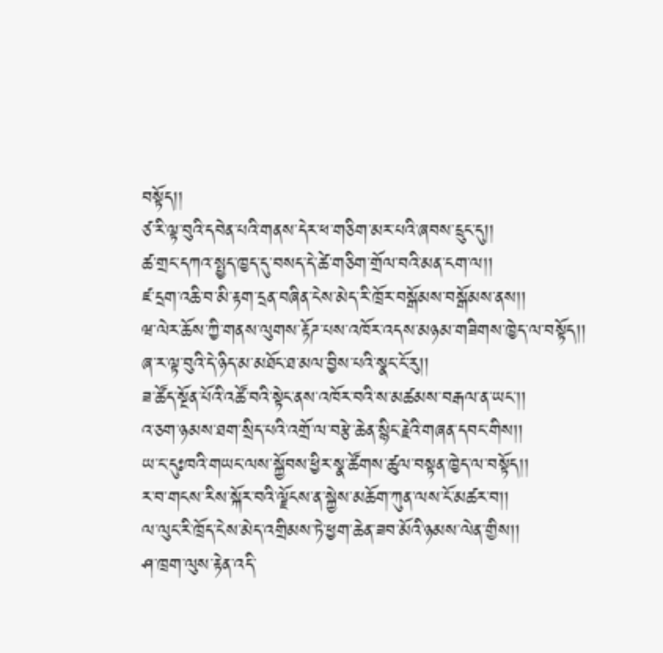བསྟོད།།
ཙ་རི་ལྟ་བུའི་དབེན་པའི་གནས་དེར་ཕ་གཅིག་མར་པའི་ཞབས་དྲུང་དུ།།
ཚ་གྲང་དཀའ་སྤྱད་ཁྱད་དུ་བསད་དེ་ཚེ་གཅིག་གྲོལ་བའི་མན་ངག་ལ།།
ཛ་དྲག་འཆི་བ་མི་རྟག་དྲན་བཞིན་ངེས་མེད་རི་ཁྲོར་བསྒོམས་བསྒོམས་ནས།།
ཝ་ལེར་ཆོས་ཀྱི་གནས་ལུགས་རྟོཌ་པས་འཁོར་འདས་མཉམ་གཟིགས་ཁྱེད་ལ་བསྟོད།།
ཞ་ར་ལྟ་བུའི་དེ་ཉིད་མ་མཐོང་ཐ་མལ་བྱིས་པའི་སྣང་ངོ་རུ།།
ཟ་ཚོད་སྔོན་པོའི་འཚོ་བའི་སྟེང་ནས་འཁོར་བའི་ས་མཚམས་བརྒལ་ན་ཡང་།།
འ་ཅག་ཉམས་ཐག་སྲིད་པའི་འགྲོ་ལ་བརྩེ་ཆེན་སྙིང་རྗེའི་གཞན་དབང་གིས།།
ཡ་ང་དུཿཁའི་གཡང་ལས་སྐྱོབས་ཕྱིར་སྣ་ཚོགས་ཚུལ་བསྟན་ཁྱེད་ལ་བསྟོད།།
ར་བ་གངས་རིས་སྐོར་བའི་ལྗོངས་ན་སྐྱེས་མཆོག་ཀུན་ལས་ངོ་མཚར་བ།།
ལ་ལུང་རི་ཁྲོད་ངེས་མེད་འགྲིམས་ཏེ་ཕྱག་ཆེན་ཟབ་མོའི་ཉམས་ལེན་གྱིས།།
ཤ་ཁྲག་ལུས་རྟེན་འདི་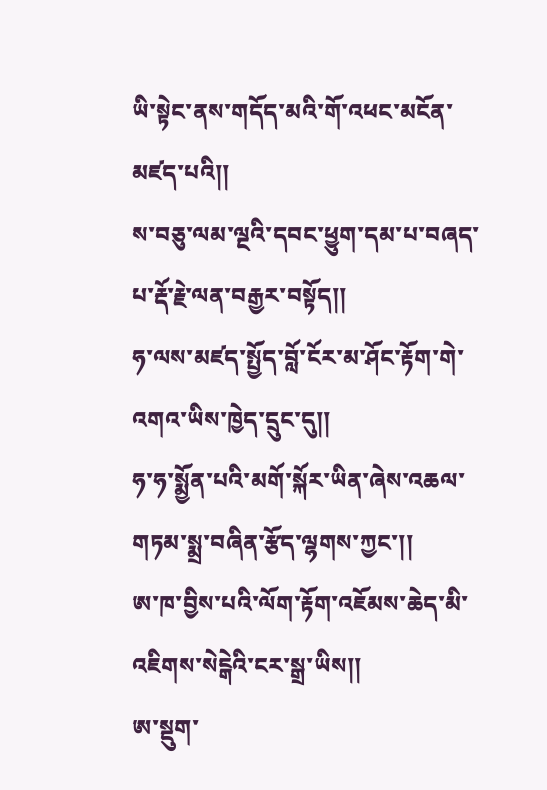ཡི་སྟེང་ནས་གདོད་མའི་གོ་འཕང་མངོན་མཛད་པའི།།
ས་བཅུ་ལམ་ལྔའི་དབང་ཕྱུག་དམ་པ་བཞད་པ་རྡོ་རྗེ་ལན་བརྒྱར་བསྟོད།།
ཧ་ལས་མཛད་སྤྱོད་བློ་ངོར་མ་ཤོང་རྟོག་གེ་འགའ་ཡིས་ཁྱེད་དྲུང་དུ།།
ཧ་ཧ་སྨྱོན་པའི་མགོ་སྐོར་ཡིན་ཞེས་འཆལ་གཏམ་སྨྲ་བཞིན་རྩོད་ལྷགས་ཀྱང་།།
ཨ་ཁ་བྱིས་པའི་ལོག་རྟོག་འཇོམས་ཆེད་མི་འཇིགས་སེངྒེའི་ངར་སྒྲ་ཡིས།།
ཨ་སྡུག་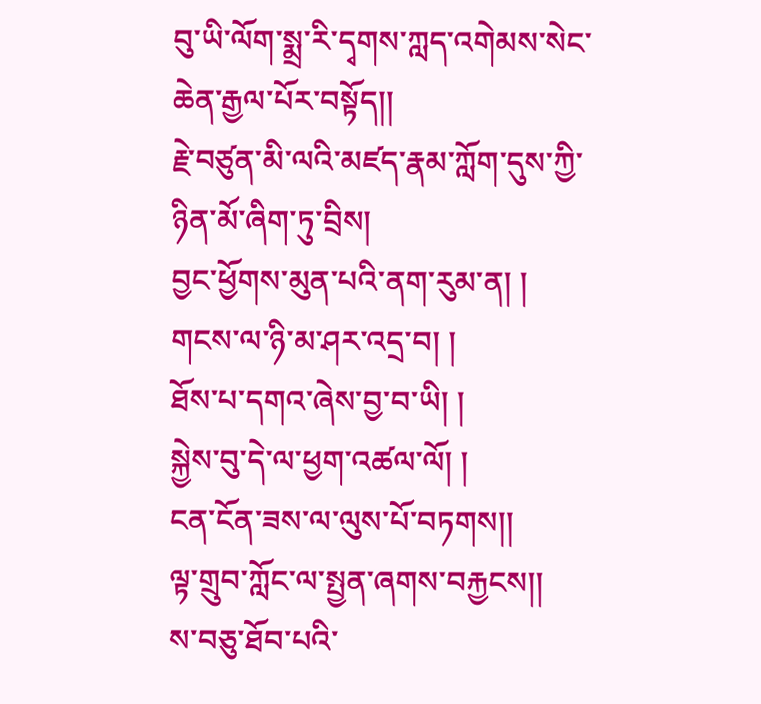བུ་ཡི་ལོག་སྨྲ་རི་དྭགས་ཀླད་འགེམས་སེང་ཆེན་རྒྱལ་པོར་བསྟོད།།
རྗེ་བཙུན་མི་ལའི་མཛད་རྣམ་ཀློག་དུས་ཀྱི་ཉིན་མོ་ཞིག་ཏུ་བྲིས།
བྱང་ཕྱོགས་མུན་པའི་ནག་རུམ་ན། །
གངས་ལ་ཉི་མ་ཤར་འདྲ་བ། །
ཐོས་པ་དགའ་ཞེས་བྱ་བ་ཡི། །
སྐྱེས་བུ་དེ་ལ་ཕྱག་འཚལ་ལོ། །
ངན་ངོན་ཟས་ལ་ལུས་པོ་བཏགས།།
ལྟ་གྲུབ་ཀློང་ལ་སྤྱན་ཞགས་བརྐྱངས།།
ས་བཅུ་ཐོབ་པའི་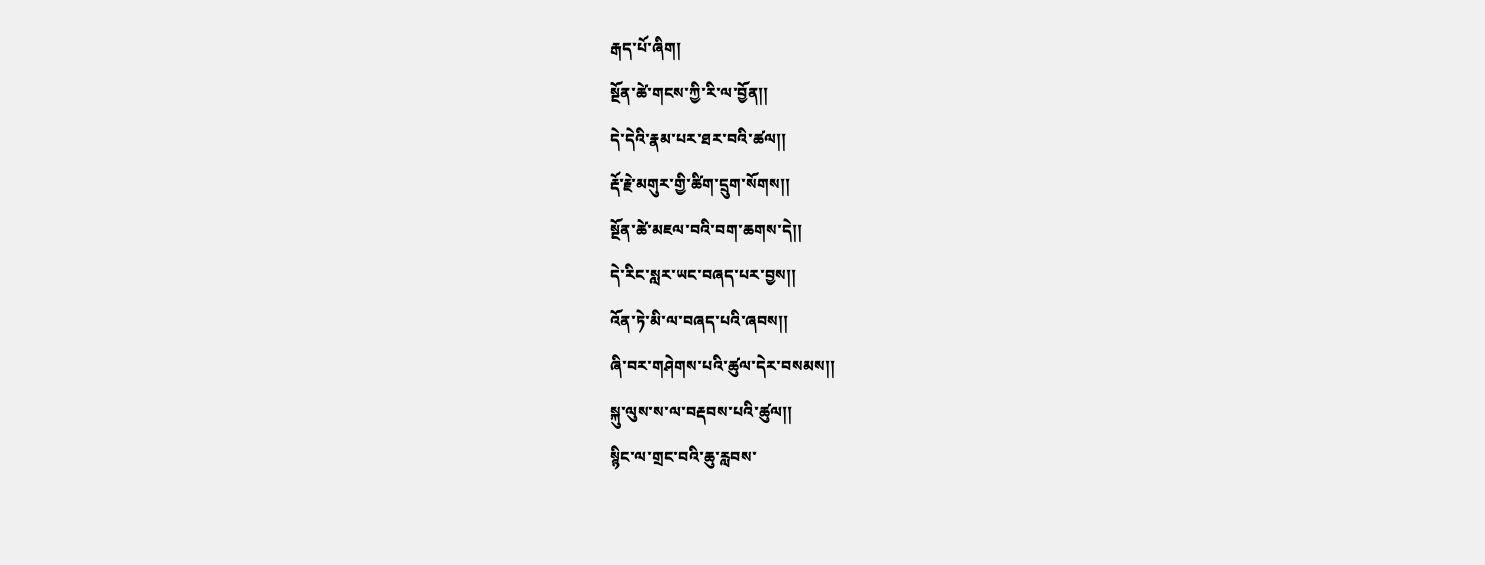རྒད་པོ་ཞིག།
སྔོན་ཚེ་གངས་ཀྱི་རི་ལ་བྱོན།།
དེ་དེའི་རྣམ་པར་ཐར་བའི་ཚལ།།
རྡོ་རྗེ་མགུར་གྱི་ཚིག་དྲུག་སོགས།།
སྔོན་ཚེ་མཇལ་བའི་བག་ཆགས་དེ།།
དེ་རིང་སླར་ཡང་བཞད་པར་བྱས།།
འོན་ཏེ་མི་ལ་བཞད་པའི་ཞབས།།
ཞི་བར་གཤེགས་པའི་ཚུལ་དེར་བསམས།།
སྐུ་ལུས་ས་ལ་བརྡབས་པའི་ཚུལ།།
སྙིང་ལ་གྲང་བའི་ཆུ་རླབས་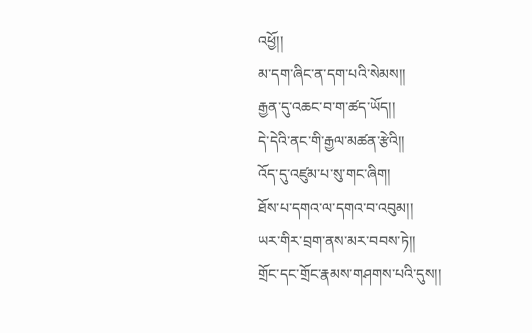འཕྱོ།།
མ་དག་ཞིང་ན་དག་པའི་སེམས།།
རྒྱན་དུ་འཆང་བ་ག་ཚད་ཡོད།།
དེ་དེའི་ནང་གི་རྒྱལ་མཚན་རྩེའི།།
འོད་དུ་འཛུམ་པ་སུ་གང་ཞིག།
ཐོས་པ་དགའ་ལ་དགའ་བ་འབུམ།།
ཡར་གིར་བྲག་ནས་མར་བབས་ཏེ།།
གྲོང་དང་གྲོང་རྣམས་གཤགས་པའི་དུས།།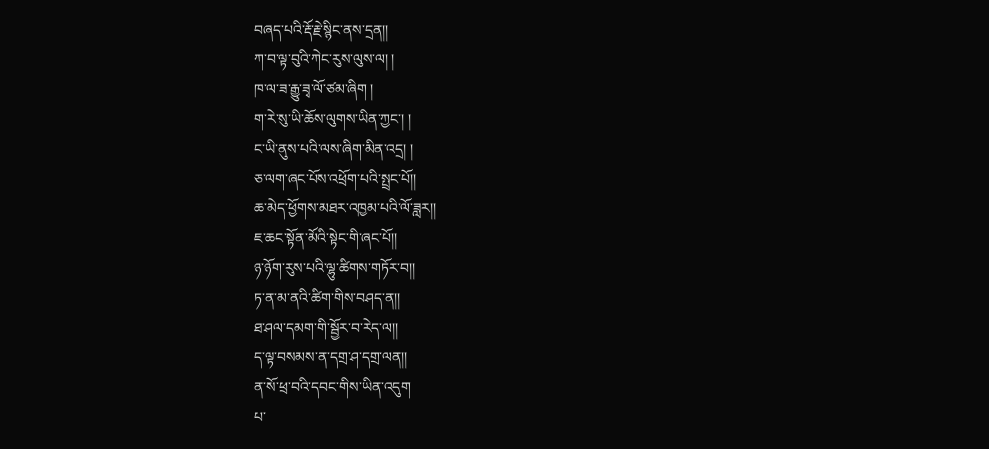བཞད་པའི་རྡོ་རྗེ་སྙིང་ནས་དྲན།།
ཀ་བ་ལྟ་བུའི་ཀེང་རུས་ལུས་ལ། །
ཁ་ལ་ཟ་རྒྱུ་ཟྭ་ལོ་ཙམ་ཞིག །
ག་རེ་སུ་ཡི་ཆོས་ལུགས་ཡིན་ཀྱང་། །
ང་ཡི་ནུས་པའི་ལས་ཞིག་མིན་འདྲ། །
ཅ་ལག་ཞང་པོས་འཕྲོག་པའི་སྤྲང་པོ།།
ཆ་མེད་ཕྱོགས་མཐར་འཁྱམ་པའི་ལོ་ཟླར།།
ཇ་ཆང་སྟོན་མོའི་སྟེང་གི་ཞང་པོ།།
ཉ་ཉོག་རུས་པའི་ལྷུ་ཚིགས་གཏོར་བ།།
ཏ་ན་མ་ནའི་ཚིག་གིས་བཤད་ན།།
ཐ་ཤལ་དམག་གི་སྦྱོར་བ་རེད་ལ།།
ད་ལྟ་བསམས་ན་དགྲ་ཤ་དགྲ་ལན།།
ན་སོ་ཕྲ་བའི་དབང་གིས་ཡིན་འདུག
པ་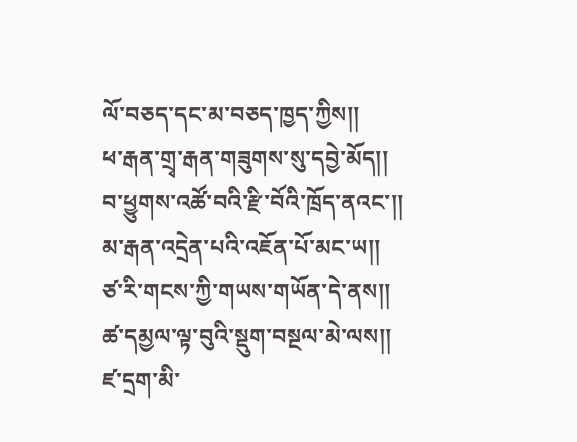ལོ་བཅད་དང་མ་བཅད་ཁྱད་ཀྱིས།།
ཕ་རྒན་གྲྭ་རྒན་གཟུགས་སུ་དབྱེ་མོད།།
བ་ཕྱུགས་འཚོ་བའི་རྫི་བོའི་ཁྲོད་ནའང་།།
མ་རྒན་འདྲེན་པའི་འཇོན་པོ་མང་ཡ།།
ཙ་རི་གངས་ཀྱི་གཡས་གཡོན་དེ་ནས།།
ཚ་དམྱལ་ལྟ་བུའི་སྡུག་བསྔལ་མེ་ལས།།
ཛ་དྲག་མི་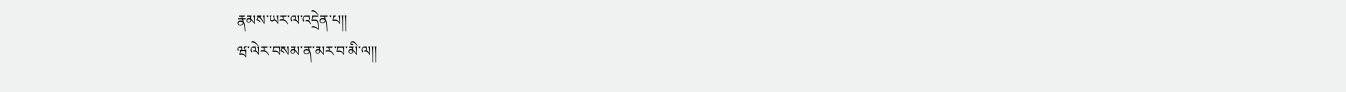རྣམས་ཡར་ལ་འདྲེན་པ།།
ཝ་ལེར་བསམ་ན་མར་བ་མི་ལ།།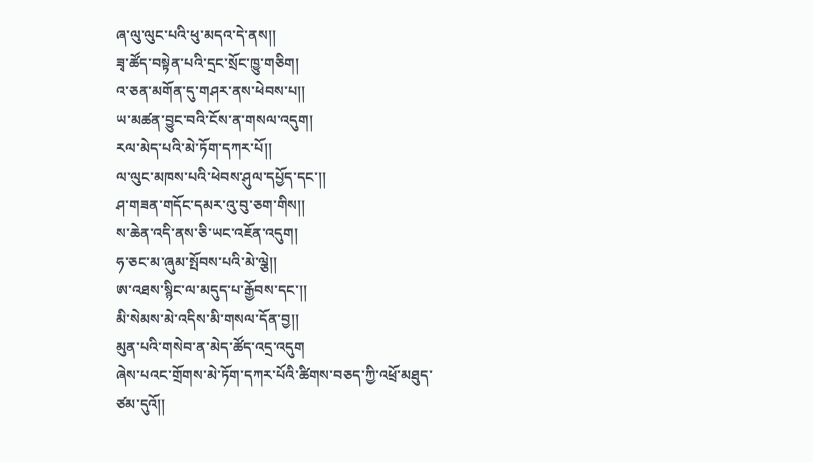ཞ་ལུ་ལུང་པའི་ཕུ་མདའ་དེ་ནས།།
ཟྭ་ཚོད་བསྟེན་པའི་དྲང་སྲོང་ཁྱུ་གཅིག།
འ་ཅན་མགོན་དུ་གཤར་ནས་ཕེབས་པ།།
ཡ་མཚན་བྱུང་བའི་ངོས་ན་གསལ་འདུག།
རལ་མེད་པའི་མེ་ཏོག་དཀར་པོ།།
ལ་ལུང་མཁས་པའི་ཕེབས་ཤུལ་དཔྱོད་དང་།།
ཤ་གཟན་གདོང་དམར་འུ་བུ་ཅག་གིས།།
ས་ཆེན་འདི་ནས་ཅི་ཡང་འཇོན་འདུག།
ཧ་ཅང་མ་ཞུམ་སྤོབས་པའི་མེ་ལྕེ།།
ཨ་འཐས་སྙིང་ལ་མདུད་པ་རྒྱོབས་དང་།།
མི་སེམས་མེ་འདིས་མི་གསལ་དོན་བྱ།།
མུན་པའི་གསེབ་ན་མེད་ཚོད་འདྲ་འདུག
ཞེས་པའང་གྲོགས་མེ་ཏོག་དཀར་པོའི་ཚིགས་བཅད་ཀྱི་འཕྲོ་མཐུད་ཙམ་དུའོ།།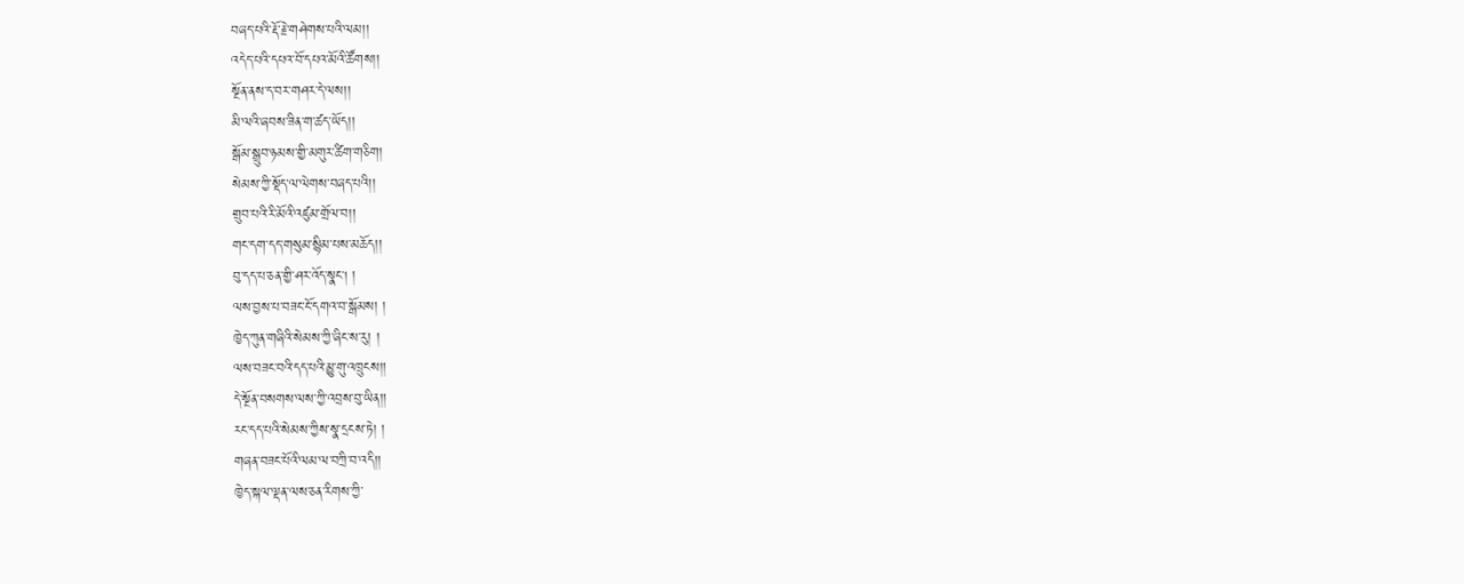བཞད་པའི་རྡོ་རྗེ་གཤེགས་པའི་ལམ།།
འདེད་པའི་དཔའ་བོ་དཔའ་མོའི་ཚོགས།།
སྔོན་ནས་ད་བར་གཤར་དེ་ལས།།
མི་ལའི་ཞབས་ཟིན་ག་ཚད་ཡོད།།
སྒོམ་སྒྲུབ་ཉམས་གྱི་མགུར་ཚིག་གཅིག།
སེམས་ཀྱི་སྡོད་ལ་ལེགས་བཞད་པའི།།
གྲུབ་པའི་རི་མོའི་འཛུམ་གྲོལ་བ།།
གང་དག་དད་གསུམ་སྙིམ་པས་མཆོད།།
བུ་དད་པ་ཅན་གྱི་ཤར་འོད་སྣང། །
ལས་བྱས་པ་བཟང་ངོ་དགའ་བ་སྒོམས། །
ཁྱེད་ཀུན་གཞིའི་སེམས་ཀྱི་ཞིང་ས་རུ། །
ལས་བཟང་བའི་དད་པའི་མྱུ་གུ་འཁྲུངས།།
དེ་སྔོན་བསགས་ལས་ཀྱི་འབྲས་བུ་ཡིན།།
རང་དད་པའི་སེམས་ཀྱིས་སྣ་དྲངས་ཏེ། །
གཞན་བཟང་པོའི་ལམ་ལ་བཀྲི་བ་འདི།།
ཁྱེད་སྐལ་ལྡན་ལས་ཅན་རིགས་ཀྱི་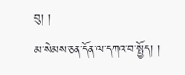བུ། །
མ་སེམས་ཅན་དོན་ལ་དཀའ་བ་སྤྱོད། །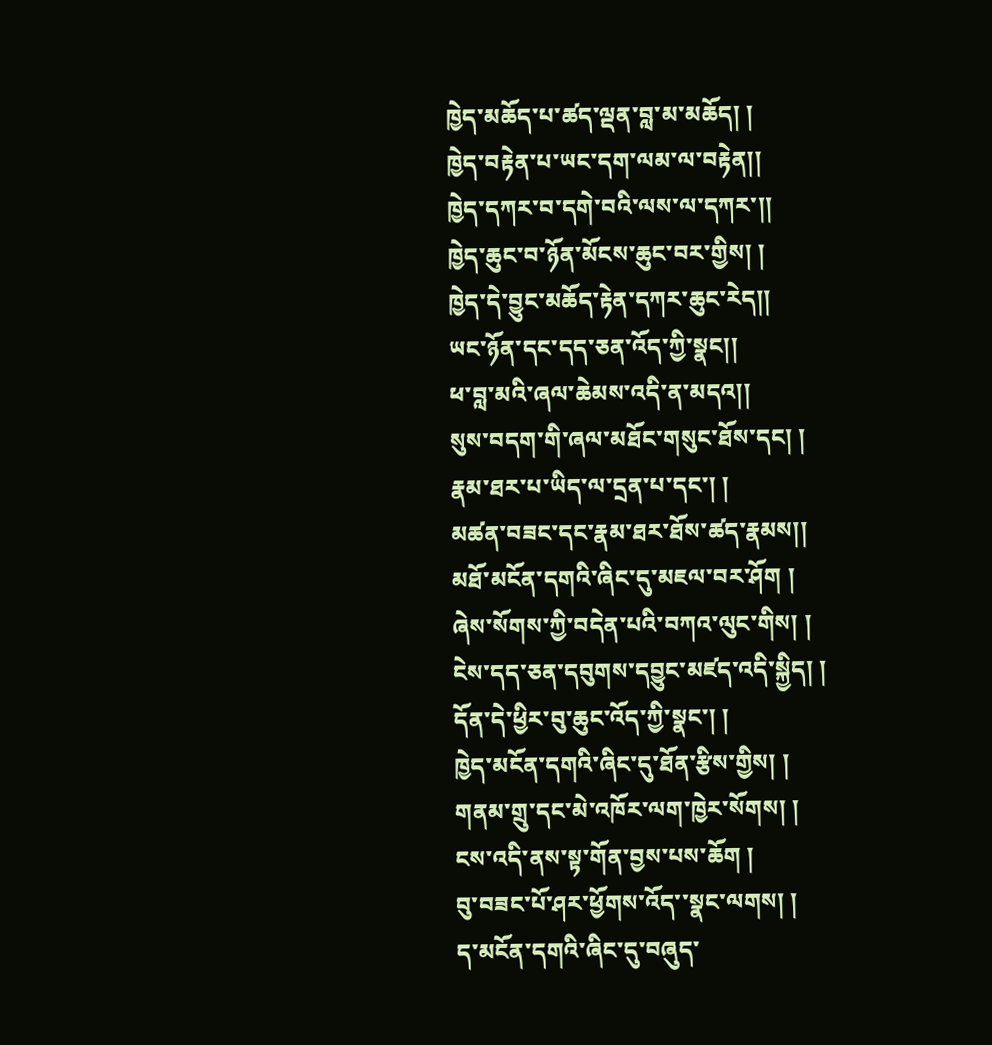ཁྱེད་མཆོད་པ་ཚད་ལྡན་བླ་མ་མཆོད། །
ཁྱེད་བརྟེན་པ་ཡང་དག་ལམ་ལ་བརྟེན།།
ཁྱེད་དཀར་བ་དགེ་བའི་ལས་ལ་དཀར་།།
ཁྱེད་ཆུང་བ་ཉོན་མོངས་ཆུང་བར་གྱིས། །
ཁྱེད་དེ་བྱུང་མཆོད་རྟེན་དཀར་ཆུང་རེད།།
ཡང་ཉོན་དང་དད་ཅན་འོད་ཀྱི་སྣང།།
ཕ་བླ་མའི་ཞལ་ཆེམས་འདི་ན་མདའ།།
སུས་བདག་གི་ཞལ་མཐོང་གསུང་ཐོས་དང། །
རྣམ་ཐར་པ་ཡིད་ལ་དྲན་པ་དང་། །
མཚན་བཟང་དང་རྣམ་ཐར་ཐོས་ཚད་རྣམས།།
མཐོ་མངོན་དགའི་ཞིང་དུ་མཇལ་བར་ཤོག །
ཞེས་སོགས་ཀྱི་བདེན་པའི་བཀའ་ལུང་གིས། །
ངེས་དད་ཅན་དབུགས་དབྱུང་མཛད་འདི་སྐྱིད། །
དོན་དེ་ཕྱིར་བུ་ཆུང་འོད་ཀྱི་སྣང་། །
ཁྱེད་མངོན་དགའི་ཞིང་དུ་ཐོན་རྩིས་གྱིས། །
གནམ་གྲུ་དང་མེ་འཁོར་ལག་ཁྱེར་སོགས། །
ངས་འདི་ནས་སྟ་གོན་བྱས་པས་ཆོག །
བུ་བཟང་པོ་ཤར་ཕྱོགས་འོད་་སྣང་ལགས། །
ད་མངོན་དགའི་ཞིང་དུ་བཞུད་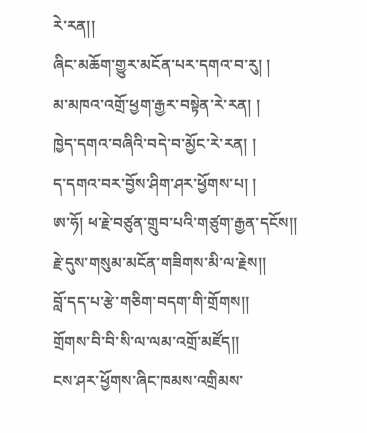རེ་རན།།
ཞིང་མཆོག་གྱུར་མངོན་པར་དགའ་བ་རུ། །
མ་མཁའ་འགྲོ་ཕྱག་རྒྱར་བསྟེན་རེ་རན། །
ཁྱེད་དགའ་བཞིའི་བདེ་བ་མྱོང་རེ་རན། །
ད་དགའ་བར་བྱོས་ཤིག་ཤར་ཕྱོགས་པ། །
ཨ་ཧོ། ཕ་རྗེ་བཙུན་གྲུབ་པའི་གཙུག་རྒྱན་དངོས།།
རྗེ་དུས་གསུམ་མངོན་གཟིགས་མི་ལ་རྗེས།།
བློ་དད་པ་རྩེ་གཅིག་བདག་གི་གྲོགས།།
གྲོགས་བི་བི་སི་ལ་ལམ་འགྲོ་མཛོད།།
ངས་ཤར་ཕྱོགས་ཞིང་ཁམས་འགྲིམས་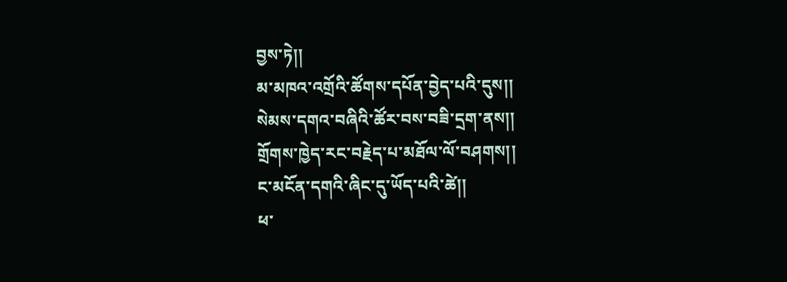བྱས་ཏེ།།
མ་མཁའ་འགྲོའི་ཚོགས་དཔོན་བྱེད་པའི་དུས།།
སེམས་དགའ་བཞིའི་ཚོར་བས་བཟི་དྲག་ནས།།
གྲོགས་ཁྱེད་རང་བརྗེད་པ་མཐོལ་ལོ་བཤགས།།
ང་མངོན་དགའི་ཞིང་དུ་ཡོད་པའི་ཚེ།།
ཕ་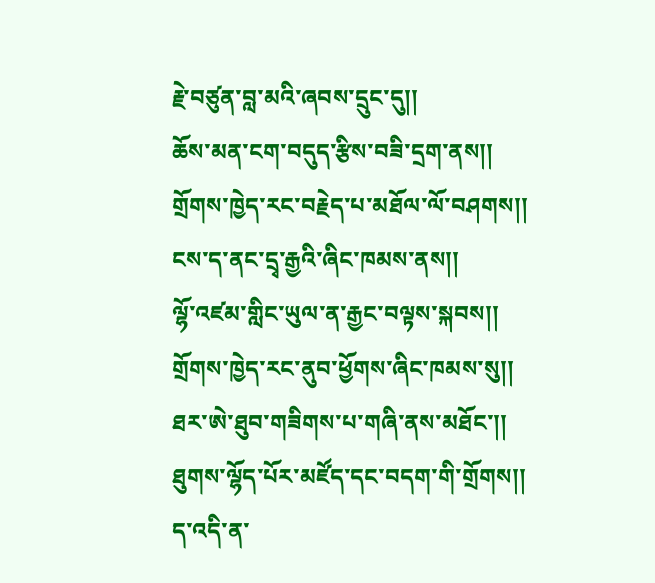རྗེ་བཙུན་བླ་མའི་ཞབས་དྲུང་དུ།།
ཆོས་མན་ངག་བདུད་རྩིས་བཟི་དྲག་ནས།།
གྲོགས་ཁྱེད་རང་བརྗེད་པ་མཐོལ་ལོ་བཤགས།།
ངས་ད་ནང་དྲྭ་རྒྱའི་ཞིང་ཁམས་ནས།།
ལྷོ་འཛམ་གླིང་ཡུལ་ན་རྒྱང་བལྟས་སྐབས།།
གྲོགས་ཁྱེད་རང་ནུབ་ཕྱོགས་ཞིང་ཁམས་སུ།།
ཐར་ཨེ་ཐུབ་གཟིགས་པ་གཞི་ནས་མཐོང་།།
ཐུགས་ལྷོད་པོར་མཛོད་དང་བདག་གི་གྲོགས།།
ད་འདི་ན་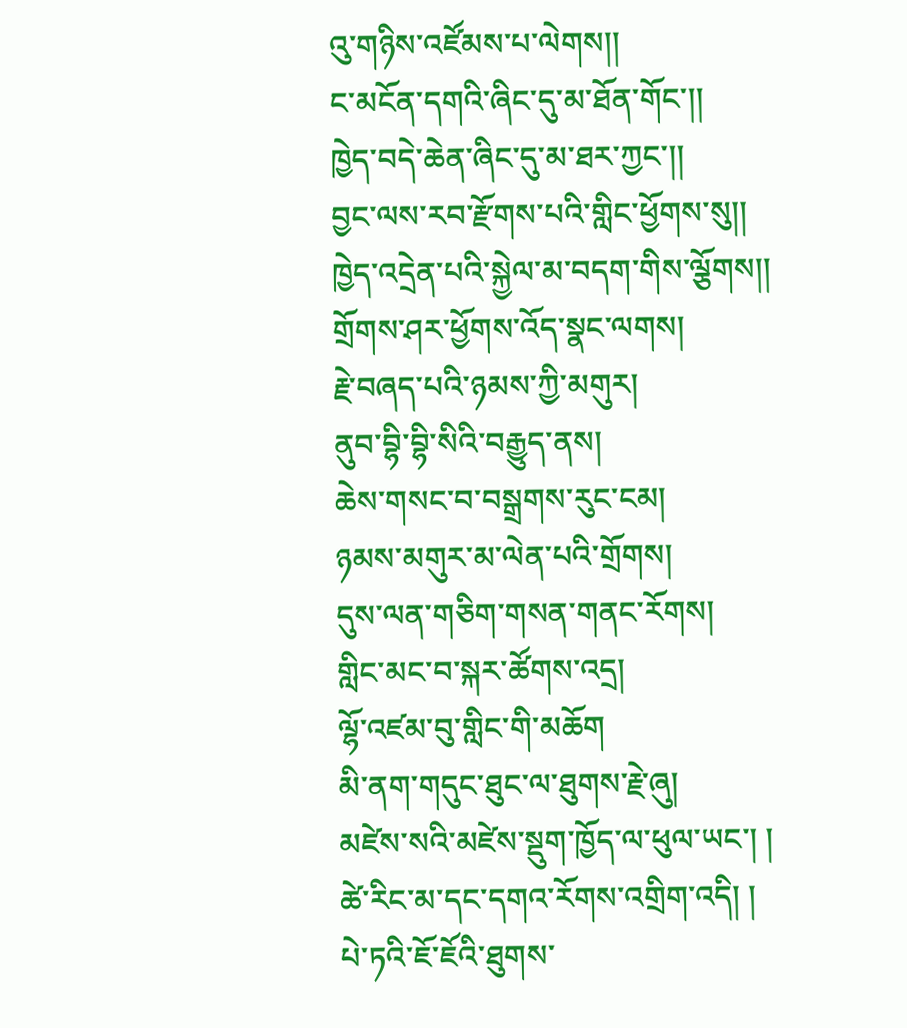འུ་གཉིས་འཛོམས་པ་ལེགས།།
ང་མངོན་དགའི་ཞིང་དུ་མ་ཐོན་གོང་།།
ཁྱེད་བདེ་ཆེན་ཞིང་དུ་མ་ཐར་ཀྱང་།།
བྱང་ལས་རབ་རྫོགས་པའི་གླིང་ཕྱོགས་སུ།།
ཁྱེད་འདྲེན་པའི་སྐྱེལ་མ་བདག་གིས་ལྕོགས།།
གྲོགས་ཤར་ཕྱོགས་འོད་སྣང་ལགས།
རྗེ་བཞད་པའི་ཉམས་ཀྱི་མགུར།
ནུབ་བྷི་བྷི་སིའི་བརྒྱུད་ནས།
ཆེས་གསང་བ་བསྒྲགས་རུང་ངམ།
ཉམས་མགུར་མ་ལེན་པའི་གྲོགས།
དུས་ལན་གཅིག་གསན་གནང་རོགས།
གླིང་མང་བ་སྐར་ཚོགས་འདྲ།
ལྷོ་འཛམ་བུ་གླིང་གི་མཆོག
མི་ནག་གདུང་ཐུང་ལ་ཐུགས་རྗེ་ཞུ།
མཛེས་སའི་མཛེས་སྡུག་ཁྱོད་ལ་ཕུལ་ཡང་། །
ཚེ་རིང་མ་དང་དགའ་རོགས་འགྲིག་འདི། །
པེ་ཏའི་ཇོ་ཇོའི་ཐུགས་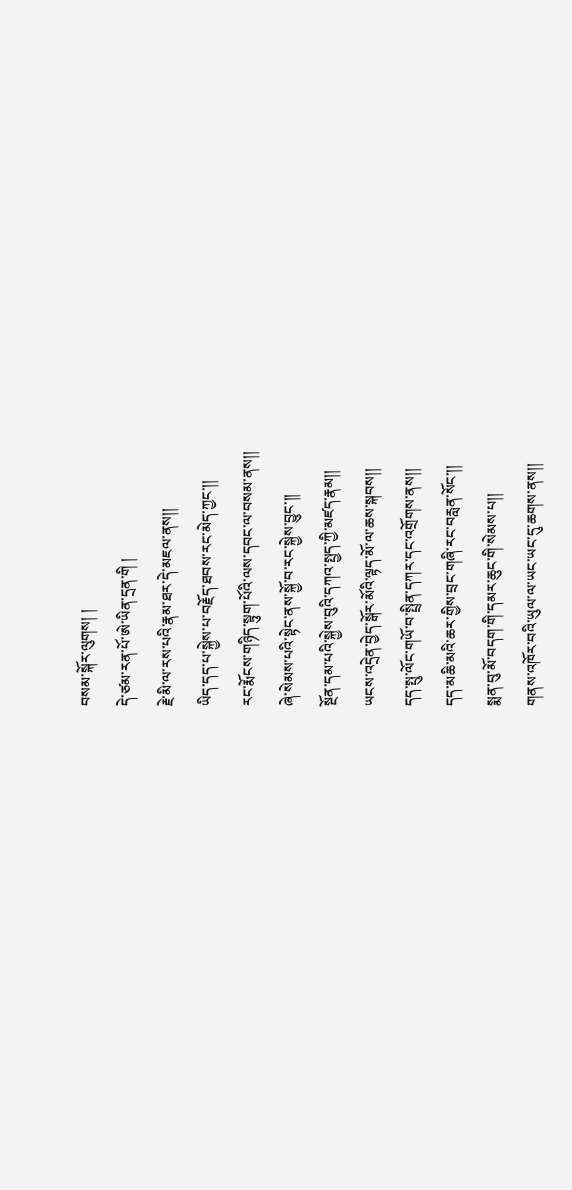བསམ་སྐོར་ལུགས། །
དེ་ཙམ་རན་པོ་ཨེ་ཡིན་དྲན་གི །
རྗེ་མི་ལ་རས་པའི་རྣམ་ཐར་དེ་མཇལ་ནས།།
ཡིད་དད་པ་སྐྱེས་པ་བརྗོད་ཐབས་རང་མེད་ཀྱང་།།
རང་རྨོངས་གཉིད་སྟུག་པོའི་ལས་དབང་ལ་བསམ་ནས།།
ཞེ་སེམས་པའི་སྟེང་ནས་སྐྱོ་བ་རང་སྐྱེས་བྱུང་།།
སྔོན་དམ་པའི་སྐྱེས་བུའི་དཀའ་སྤྱད་ཀྱི་མཛད་རྣམ།།
ཡངས་འདྲེན་བྱེད་སྒོར་མོའི་ལྟད་མོ་ལ་ཆས་སྐབས།།
དད་སྤུ་ལོང་གཡོ་བ་སྤྲིན་དཀར་དང་འགྲོགས་ནས།།
དད་མཆི་མའི་ཆར་གྱིས་བྲང་གཞི་རང་བརླན་སོང་།།
སྨན་བུ་མོ་བདག་གི་དམར་ཆུང་གི་སེམས་པ།།
གནས་འཁོར་བའི་ཡུལ་ལ་ཡང་ཡང་དུ་ཆགས་ནས།།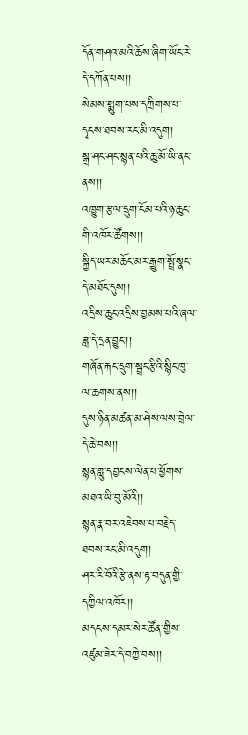དོན་གཤའ་མའི་ཆོས་ཞིག་ཡོང་རེ་དེ་དཀོན་པས།།
སེམས་སྨུག་པས་དཀྲིགས་པ་དྭངས་ཐབས་རང་མི་འདུག།
སྒྲ་ཤང་ཤང་སྙན་པའི་ཆུ་མོ་ཡི་ནང་ནས།།
འཁྱུག་རྩལ་དྲུག་ངོམ་པའི་ཉ་ཆུང་གི་འཁོར་ཚོགས།།
སྐྱིད་ཡར་མཆོང་མར་རྒྱུག་སྤྲོ་སྣང་དེ་མཐོང་དུས།།
འདྲིས་ཆུང་འདྲིས་བྱམས་པའི་ཞལ་ཟླ་དེ་དྲན་བྱུང་།།
གཞོན་རྐང་དྲུག་སྦྲང་རྩིའི་སྙིང་ཁུ་ལ་ཆགས་ནས།།
དུས་ཉིན་མཚན་མ་ཤེས་ལས་བྲེལ་དེ་ཆེ་བས།།
སྙན་གླུ་དབྱངས་ལེན་པ་ཕྱོགས་མཐའ་ཡི་བུ་མོའི།།
སྙན་རྣ་བར་འཇེབས་པ་བརྗེད་ཐབས་རང་མི་འདུག།
ཤར་རི་བོའི་རྩེ་ནས་རྟ་བདུན་གྱི་དཀྱིལ་འཁོར།།
མདངས་དམར་སེར་ཚོན་གྱིས་འཛུམ་ཟེར་དེ་བཀྱེ་བས།།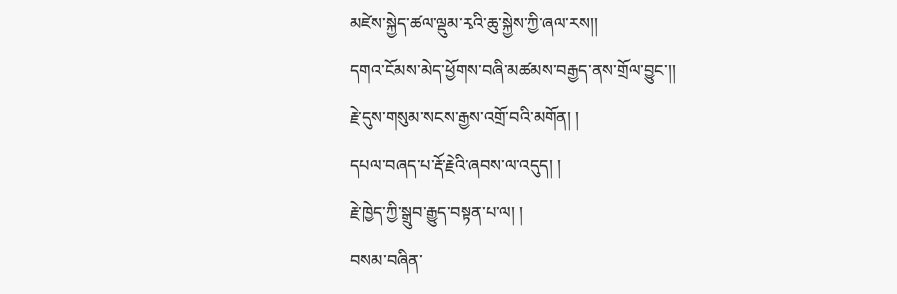མཛེས་སྐྱེད་ཚལ་ལྡུམ་རྭའི་ཆུ་སྐྱེས་ཀྱི་ཞལ་རས།།
དགའ་ངོམས་མེད་ཕྱོགས་བཞི་མཚམས་བརྒྱད་ནས་གྲོལ་བྱུང་།།
རྗེ་དུས་གསུམ་སངས་རྒྱས་འགྲོ་བའི་མགོན། །
དཔལ་བཞད་པ་རྡོ་རྗེའི་ཞབས་ལ་འདུད། །
རྗེ་ཁྱེད་ཀྱི་སྒྲུབ་རྒྱུད་བསྟན་པ་ལ། །
བསམ་བཞིན་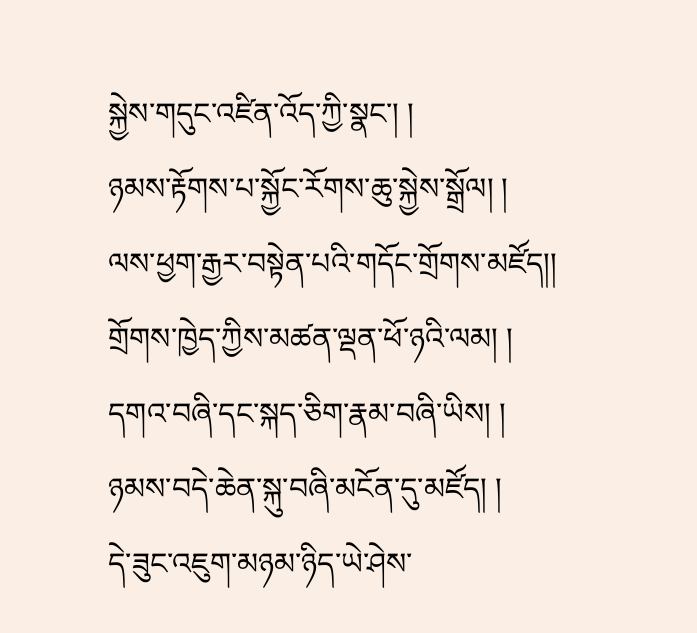སྐྱེས་གདུང་འཛིན་འོད་ཀྱི་སྣང་། །
ཉམས་རྟོགས་པ་སྐྱོང་རོགས་ཆུ་སྐྱེས་སྒྲོལ། །
ལས་ཕྱག་རྒྱར་བསྟེན་པའི་གདོང་གྲོགས་མཛོད།།
གྲོགས་ཁྱེད་ཀྱིས་མཚན་ལྡན་ཕོ་ཉའི་ལམ། །
དགའ་བཞི་དང་སྐད་ཅིག་རྣམ་བཞི་ཡིས། །
ཉམས་བདེ་ཆེན་སྐུ་བཞི་མངོན་དུ་མཛོད། །
དེ་ཟུང་འཇུག་མཉམ་ཉིད་ཡེ་ཤེས་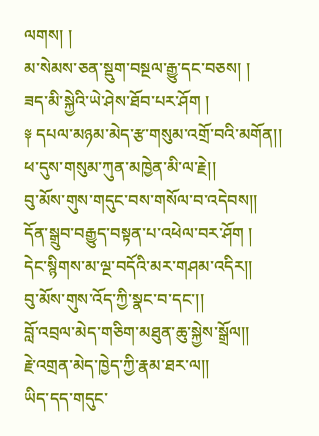ལགས། །
མ་སེམས་ཅན་སྡུག་བསྔལ་རྒྱུ་དང་བཅས། །
ཟད་མི་སྐྱེའི་ཡེ་ཤེས་ཐོབ་པར་ཤོག །
༈ དཔལ་མཉམ་མེད་རྩ་གསུམ་འགྲོ་བའི་མགོན།།
ཕ་དུས་གསུམ་ཀུན་མཁྱེན་མི་ལ་རྗེ།།
བུ་མོས་གུས་གདུང་བས་གསོལ་བ་འདེབས།།
དོན་སྒྲུབ་བརྒྱུད་བསྟན་པ་འཕེལ་བར་ཤོག །
དེང་སྙིགས་མ་ལྔ་བདོའི་མར་གཤམ་འདིར།།
བུ་མོས་གུས་འོད་ཀྱི་སྣང་བ་དང་།།
བློ་འབྲལ་མེད་གཅིག་མཐུན་ཆུ་སྐྱེས་སྒྲོལ།།
རྗེ་འགྲན་མེད་ཁྱེད་ཀྱི་རྣམ་ཐར་ལ།།
ཡིད་དད་གདུང་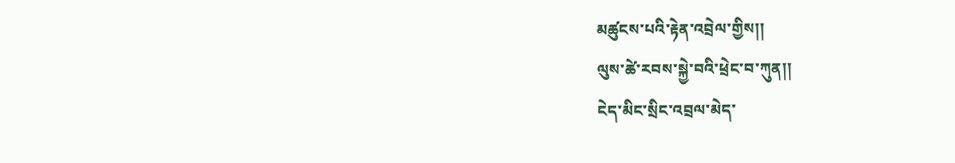མཚུངས་པའི་རྟེན་འབྲེལ་གྱིས།།
ལུས་ཚེ་རབས་སྐྱེ་བའི་ཕྲེང་བ་ཀུན།།
ངེད་མིང་སྲིང་འབྲལ་མེད་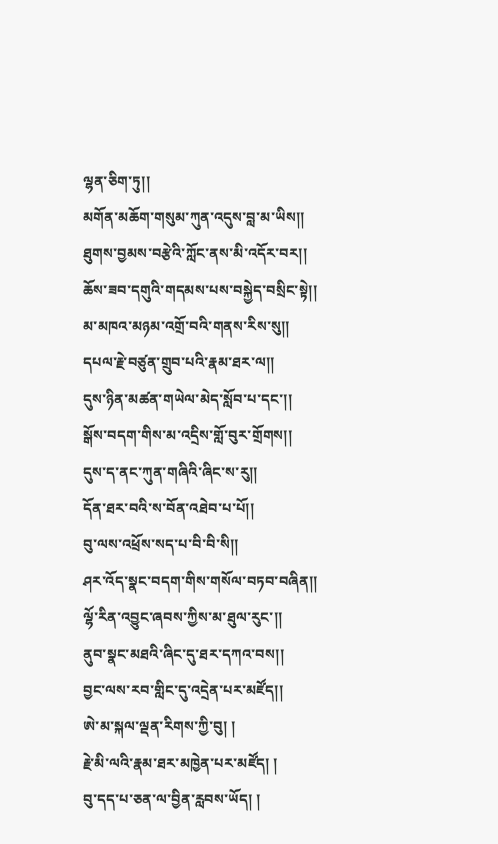ལྷན་ཅིག་ཏུ།།
མགོན་མཆོག་གསུམ་ཀུན་འདུས་བླ་མ་ཡིས།།
ཐུགས་བྱམས་བརྩེའི་ཀློང་ནས་མི་འདོར་བར།།
ཆོས་ཟབ་དགུའི་གདམས་པས་བསྐྱེད་བསྲིང་སྟེ།།
མ་མཁའ་མཉམ་འགྲོ་བའི་གནས་རིས་སུ།།
དཔལ་རྗེ་བཙུན་གྲུབ་པའི་རྣམ་ཐར་ལ།།
དུས་ཉིན་མཚན་གཡེལ་མེད་སློབ་པ་དང་།།
སྒོས་བདག་གིས་མ་འདྲིས་གློ་བུར་གྲོགས།།
དུས་ད་ནང་ཀུན་གཞིའི་ཞིང་ས་རུ།།
དོན་ཐར་བའི་ས་བོན་འཐེབ་པ་པོ།།
བུ་ལས་འཕྲོས་སད་པ་བི་བི་སི།།
ཤར་འོད་སྣང་བདག་གིས་གསོལ་བཏབ་བཞིན།།
ལྷོ་རིན་འབྱུང་ཞབས་ཀྱིས་མ་ཐུལ་རུང་།།
ནུབ་སྣང་མཐའི་ཞིང་དུ་ཐར་དཀའ་བས།།
བྱང་ལས་རབ་གླིང་དུ་འདྲེན་པར་མཛོད།།
ཨེ་མ་སྐལ་ལྡན་རིགས་ཀྱི་བུ། །
རྗེ་མི་ལའི་རྣམ་ཐར་མཁྱེན་པར་མཛོད། །
བུ་དད་པ་ཅན་ལ་བྱིན་རླབས་ཡོད། །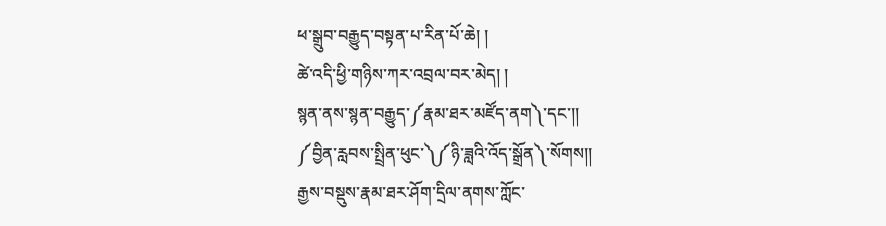ཕ་སྒྲུབ་བརྒྱུད་བསྟན་པ་རིན་པོ་ཆེ། །
ཚེ་འདི་ཕྱི་གཉིས་ཀར་འབྲལ་བར་མེད། །
སྙན་ནས་སྙན་བརྒྱུད་༼རྣམ་ཐར་མཛོད་ནག༽་དང་།།
༼བྱིན་རླབས་སྤྲིན་ཕུང་༽༼ཉི་ཟླའི་འོད་སྒྲོན༽་སོགས།།
རྒྱས་བསྡུས་རྣམ་ཐར་ཤོག་དྲིལ་ནགས་ཀློང་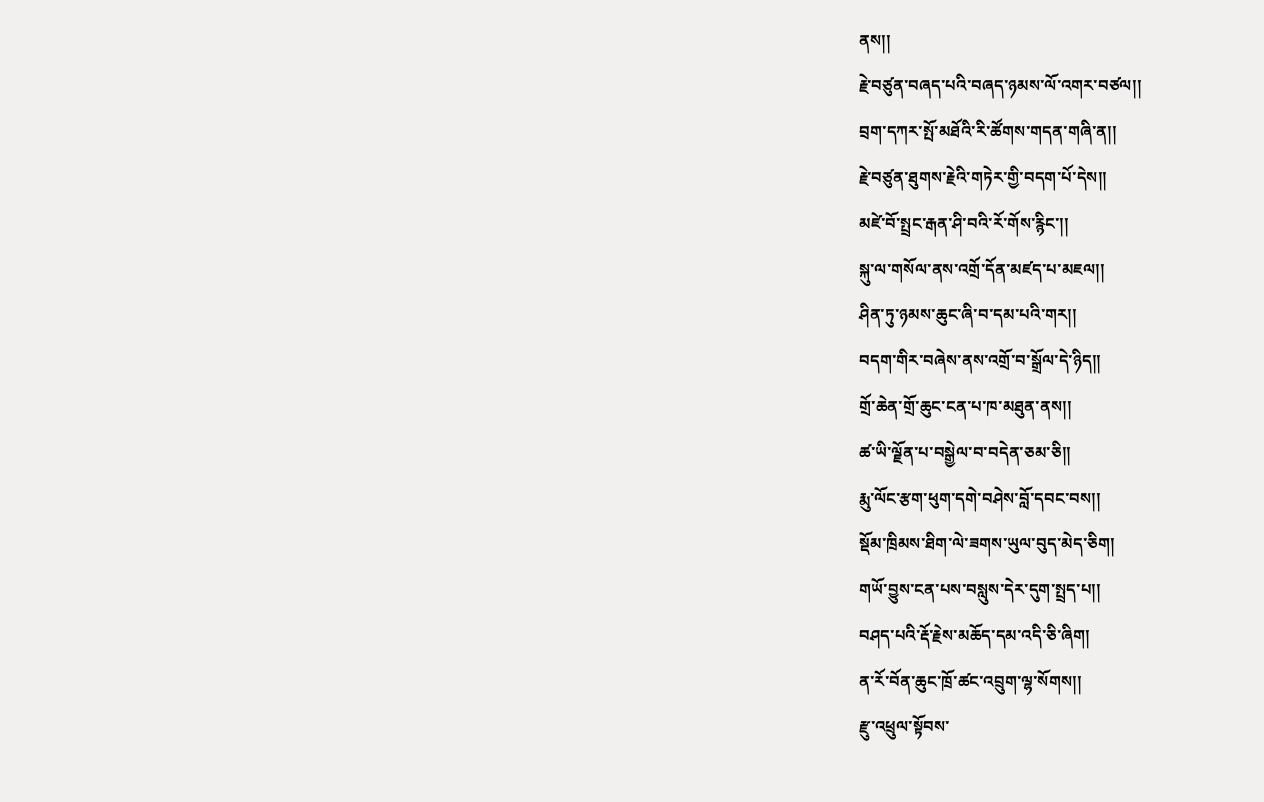ནས།།
རྗེ་བཙུན་བཞད་པའི་བཞད་ཉམས་ལོ་འགར་བཙལ།།
བྲག་དཀར་སྤོ་མཐོའི་རི་ཚོགས་གདན་གཞི་ན།།
རྗེ་བཙུན་ཐུགས་རྗེའི་གཏེར་གྱི་བདག་པོ་དེས།།
མཛེ་བོ་སྤྲང་རྒན་ཤི་བའི་རོ་གོས་རྙིང་།།
སྐུ་ལ་གསོལ་ནས་འགྲོ་དོན་མཛད་པ་མཇལ།།
ཤིན་ཏུ་ཉམས་ཆུང་ཞི་བ་དམ་པའི་གར།།
བདག་གིར་བཞེས་ནས་འགྲོ་བ་སྒྲོལ་དེ་ཉིད།།
གྲོ་ཆེན་གྲོ་ཆུང་ངན་པ་ཁ་མཐུན་ནས།།
ཚ་ཡི་ལྗོན་པ་བསྒྱེལ་བ་བདེན་ཅམ་ཅི།།
རྨུ་ལོང་རྩག་ཕུག་དགེ་བཤེས་བློ་དབང་བས།།
སྡོམ་ཁྲིམས་ཐིག་ལེ་ཟགས་ཡུལ་བུད་མེད་ཅིག།
གཡོ་བྱུས་ངན་པས་བསླུས་དེར་དུག་སྤྲད་པ།།
བཤད་པའི་རྡོ་རྗེས་མཆོད་དམ་འདི་ཅི་ཞིག།
ན་རོ་བོན་ཆུང་ཁྲོ་ཚང་འབྲུག་ལྷ་སོགས།།
རྫུ་འཕྲུལ་སྟོབས་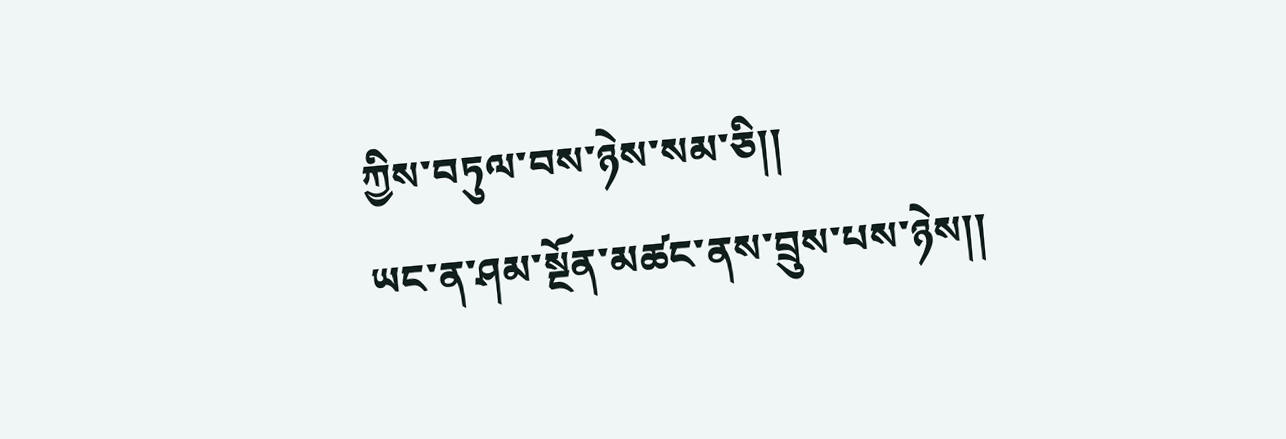ཀྱིས་བཏུལ་བས་ཉེས་སམ་ཅི།།
ཡང་ན་ཤམ་སྔོན་མཚང་ནས་བྲུས་པས་ཉེས།།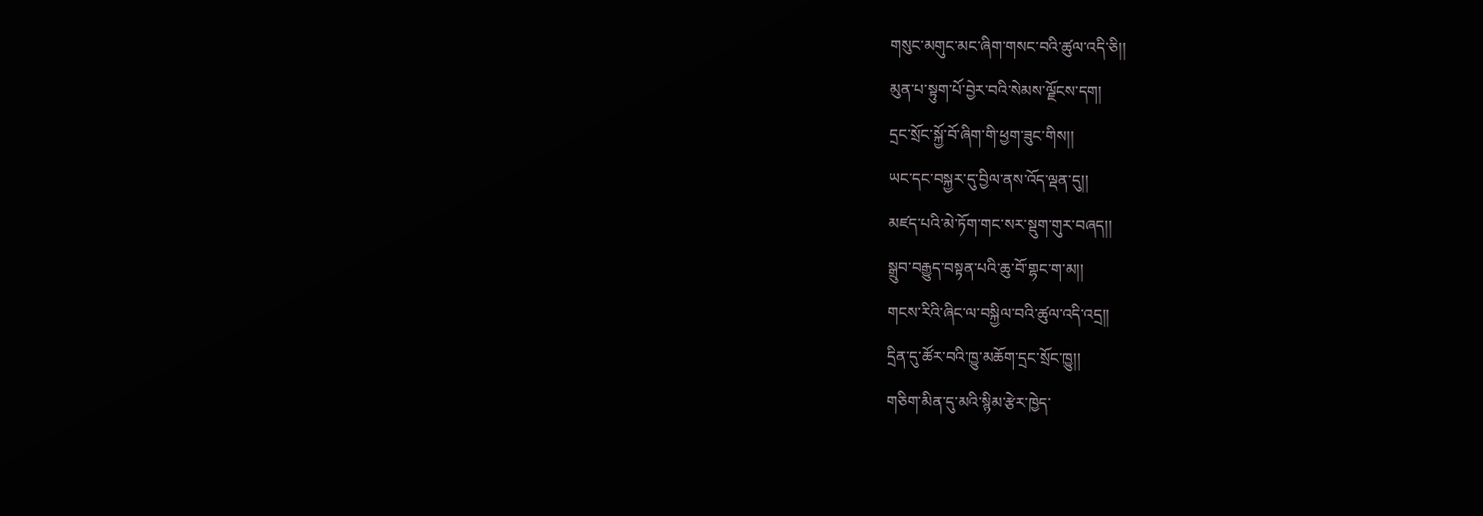གསུང་མགུང་མང་ཞིག་གསང་བའི་ཚུལ་འདི་ཅི།།
མུན་པ་སྟུག་པོ་བྱེར་བའི་སེམས་ལྗོངས་དག།
དྲང་སྲོང་སྐྱོ་བོ་ཞིག་གི་ཕྱག་ཟུང་གིས།།
ཡང་དང་བསྐྱར་དུ་བྱིལ་ནས་འོད་ལྡན་དུ།།
མཛད་པའི་མེ་ཏོག་གང་སར་སྡུག་གུར་བཞད།།
སྒྲུབ་བརྒྱུད་བསྟན་པའི་ཆུ་བོ་གྷང་ག་མ།།
གངས་རིའི་ཞིང་ལ་བསྐྱིལ་བའི་ཚུལ་འདི་འདྲ།།
དྲིན་དུ་ཚོར་བའི་ཁྱུ་མཆོག་དྲང་སྲོང་ཁྱུ།།
གཅིག་མིན་དུ་མའི་སྙིམ་རྩེར་ཁྱེད་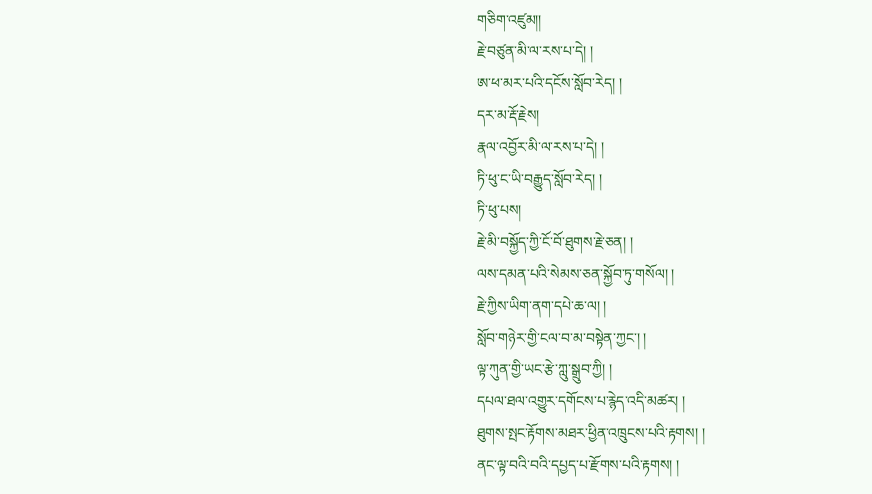གཅིག་འཛུམ།།
རྗེ་བཙུན་མི་ལ་རས་པ་དེ། །
ཨ་ཕ་མར་པའི་དངོས་སློབ་རེད། །
དར་མ་རྡོ་རྗེས།
རྣལ་འབྱོར་མི་ལ་རས་པ་དེ། །
ཏི་ཕུ་ང་ཡི་བརྒྱུད་སློབ་རེད། །
ཏི་ཕུ་པས།
རྗེ་མི་བསྐྱོད་ཀྱི་ངོ་བོ་ཐུགས་རྗེ་ཅན། །
ལས་དམན་པའི་སེམས་ཅན་སྐྱོབ་ཏུ་གསོལ། །
རྗེ་ཀྱིས་ཡིག་ནག་དཔེ་ཆ་ལ། །
སློབ་གཉེར་གྱི་ངལ་བ་མ་བསྟེན་ཀྱང་། །
ལྟ་ཀུན་གྱི་ཡང་རྩེ་ཀླུ་སྒྲུབ་ཀྱི། །
དཔལ་ཐལ་འགྱུར་དགོངས་པ་རྙེད་འདི་མཚར། །
ཐུགས་སྤང་རྟོགས་མཐར་ཕྱིན་འཁྲུངས་པའི་རྟགས། །
ནང་ལྟ་བའི་བའི་དཔྱད་པ་རྫོགས་པའི་རྟགས། །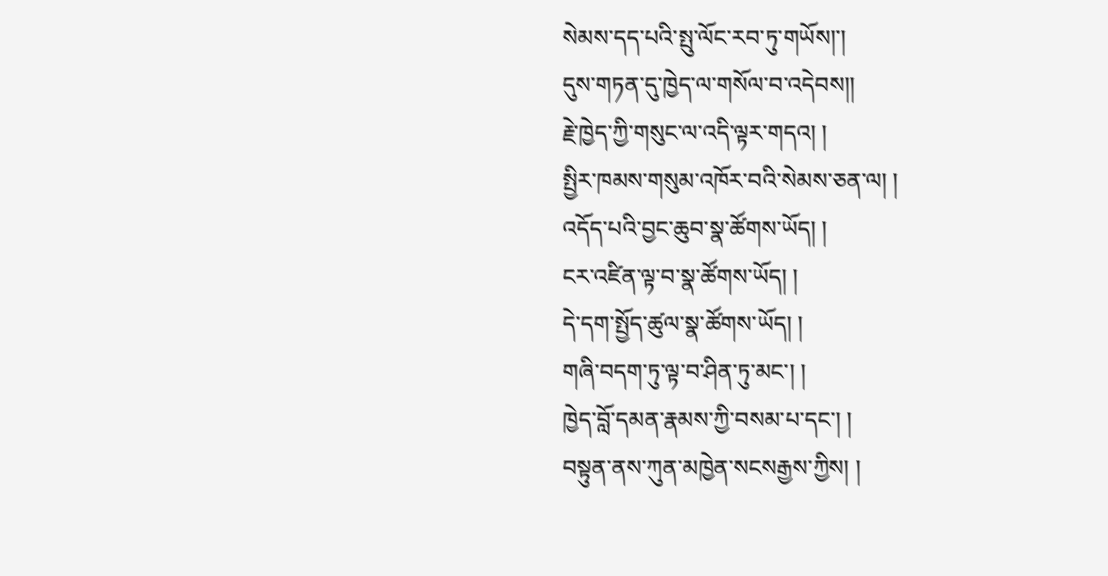སེམས་དད་པའི་སྤུ་ལོང་རབ་ཏུ་གཡོས།་།
དུས་གཏན་དུ་ཁྱེད་ལ་གསོལ་བ་འདེབས།།
རྗེ་ཁྱེད་ཀྱི་གསུང་ལ་འདི་ལྟར་གདའ། །
སྤྱིར་ཁམས་གསུམ་འཁོར་བའི་སེམས་ཅན་ལ། །
འདོད་པའི་བྱང་ཆུབ་སྣ་ཚོགས་ཡོད། །
ངར་འཛིན་ལྟ་བ་སྣ་ཚོགས་ཡོད། །
དེ་དག་སྤྱོད་ཚུལ་སྣ་ཚོགས་ཡོད། །
གཞི་བདག་ཏུ་ལྟ་བ་ཤིན་ཏུ་མང་། །
ཁྱེད་བློ་དམན་རྣམས་ཀྱི་བསམ་པ་དང་། །
བསྟུན་ནས་ཀུན་མཁྱེན་སངསརྒྱས་ཀྱིས། །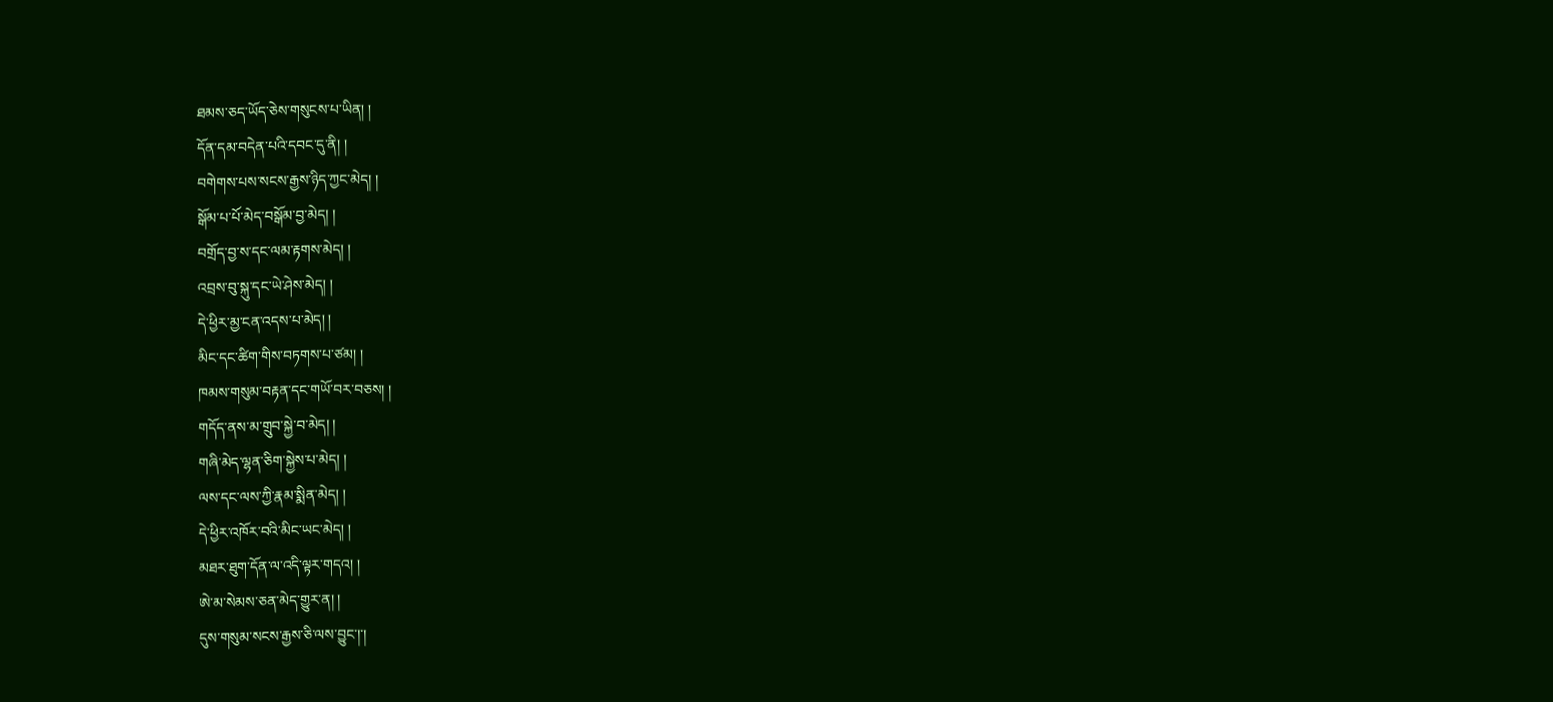ཐམས་ཅད་ཡོད་ཅེས་གསུངས་པ་ཡིན། །
དོན་དམ་བདེན་པའི་དབང་དུ་ནི། །
བགེགས་པས་སངས་རྒྱས་ཉིད་ཀྱང་མེད། །
སྒོམ་པ་པོ་མེད་བསྒོམ་བྱ་མེད། །
བགྲོད་བྱ་ས་དང་ལམ་རྟགས་མེད། །
འབྲས་བུ་སྐུ་དང་ཡེ་ཤེས་མེད། །
དེ་ཕྱིར་མྱ་ངན་འདས་པ་མེད། །
མིང་དང་ཚིག་གིས་བཏགས་པ་ཙམ། །
ཁམས་གསུམ་བརྟན་དང་གཡོ་བར་བཅས། །
གདོད་ནས་མ་གྲུབ་སྐྱེ་བ་མེད། །
གཞི་མེད་ལྷན་ཅིག་སྐྱེས་པ་མེད། །
ལས་དང་ལས་ཀྱི་རྣམ་སྨིན་མེད། །
དེ་ཕྱིར་འཁོར་བའི་མིང་ཡང་མེད། །
མཐར་ཐུག་དོན་ལ་འདི་ལྟར་གདའ། །
ཨེ་མ་སེམས་ཅན་མེད་གྱུར་ན། །
དུས་གསུམ་སངས་རྒྱས་ཅི་ལས་བྱུང་།་།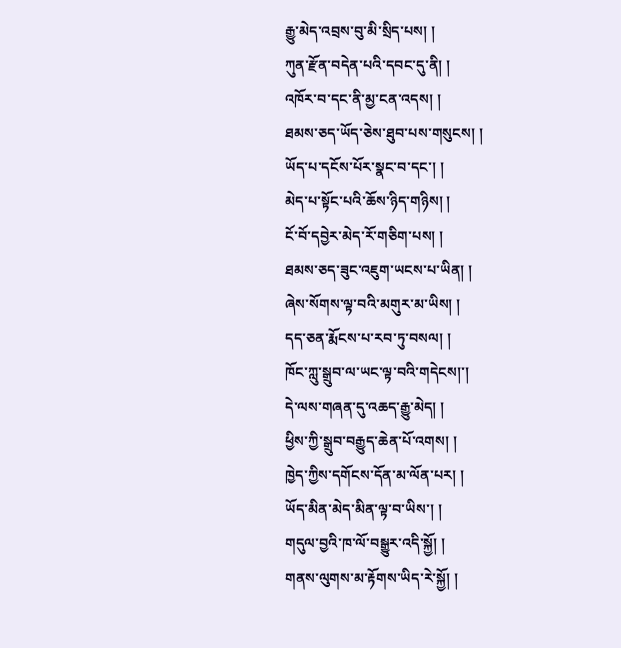རྒྱུ་མེད་འབྲས་བུ་མི་སྲིད་པས། །
ཀུན་རྫོན་བདེན་པའི་དབང་དུ་ནི། །
འཁོར་བ་དང་ནི་མྱ་ངན་འདས། །
ཐམས་ཅད་ཡོད་ཅེས་ཐུབ་པས་གསུངས། །
ཡོད་པ་དངོས་པོར་སྣང་བ་དང་། །
མེད་པ་སྟོང་པའི་ཆོས་ཉིད་གཉིས། །
ངོ་བོ་དབྱེར་མེད་རོ་གཅིག་པས། །
ཐམས་ཅད་ཟུང་འཇུག་ཡངས་པ་ཡིན། །
ཞེས་སོགས་ལྟ་བའི་མགུར་མ་ཡིས། །
དད་ཅན་རྨོངས་པ་རབ་ཏུ་བསལ། །
ཁོང་ཀླུ་སྒྲུབ་ལ་ཡང་ལྟ་བའི་གདེངས།་།
དེ་ལས་གཞན་དུ་འཆད་རྒྱུ་མེད། །
ཕྱིས་ཀྱི་སྒྲུབ་བརྒྱུད་ཆེན་པོ་འགས། །
ཁྱེད་ཀྱིས་དགོངས་དོན་མ་ལོན་པར། །
ཡོད་མིན་མེད་མིན་ལྟ་བ་ཡིས་། །
གདུལ་བྱའི་ཁ་ལོ་བསྒྱུར་འདི་སྐྱོ། །
གནས་ལུགས་མ་རྟོགས་ཡིད་རེ་སྐྱོ། །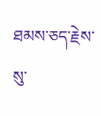ཐམས་ཅད་རྗེས་སུ་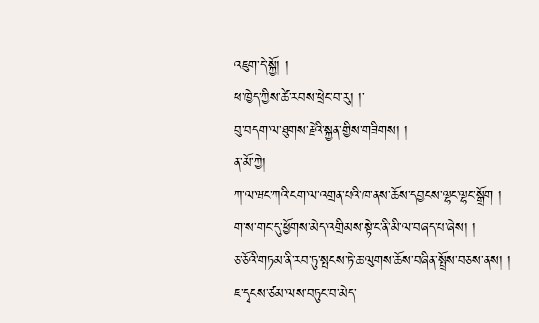འཇུག་དེ་སྐྱོ། །
ཕ་ཁྱེད་ཀྱིས་ཚེ་རབས་ཕྲེང་བ་རུ། །་
བུ་བདག་ལ་ཐུགས་རྗེའི་སྐྱན་གྱིས་གཟིགས། །
ན་མོ་ཀྱེ།
ཀ་ལ་ཝང་ཀའི་ངག་ལ་འགྲན་པའི་ཁ་ནས་ཆོས་དབྱངས་ལྷང་ལྷང་སྒྲོག །
ག་ས་གང་དུ་ཕྱོགས་མེད་འགྲིམས་སྟེ་ང་ནི་མི་ལ་བཞད་པ་ཞེས། །
ཅ་ཅོའི་གཏམ་ནི་རབ་ཏུ་སྤངས་ཏེ་ཆ་ལུགས་ཆོས་བཞིན་སྤྲོས་བཅས་ནས། །
ཇ་དྭངས་ཙམ་ལས་བཏུང་བ་མེད་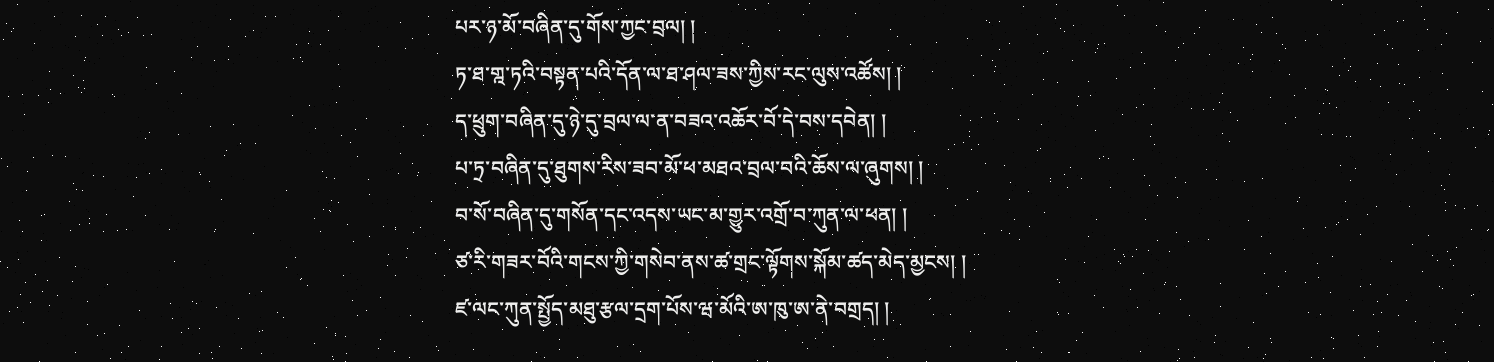པར་ཉ་མོ་བཞིན་དུ་གོས་ཀྱང་བྲལ། །
ཏ་ཐ་གྰ་ཏའི་བསྟན་པའི་དོན་ལ་ཐ་ཤལ་ཟས་ཀྱིས་རང་ལུས་འཚོས། །
ད་ཕྲུག་བཞིན་དུ་ཉེ་དུ་བྲལ་ལ་ན་བཟའ་འཆོར་བོ་དེ་བས་དབེན། །
པ་ཏྲ་བཞིན་དུ་ཐུགས་རིས་ཟབ་མོ་ཕ་མཐའ་བྲལ་བའི་ཆོས་ལ་ཞུགས། །
བ་སོ་བཞིན་དུ་གསོན་དང་འདས་ཡང་མ་གྱུར་འགྲོ་བ་ཀུན་ལ་ཕན། །
ཙ་རི་གཟར་བོའི་གངས་ཀྱི་གསེབ་ནས་ཚ་གྲང་ལྟོགས་སྐོམ་ཚད་མེད་མྱངས། །
ཛ་ལང་ཀུན་སྤྱོད་མཐུ་རྩལ་དྲག་པོས་ཝ་མོའི་ཨ་ཁུ་ཨ་ནེ་བགྲད། །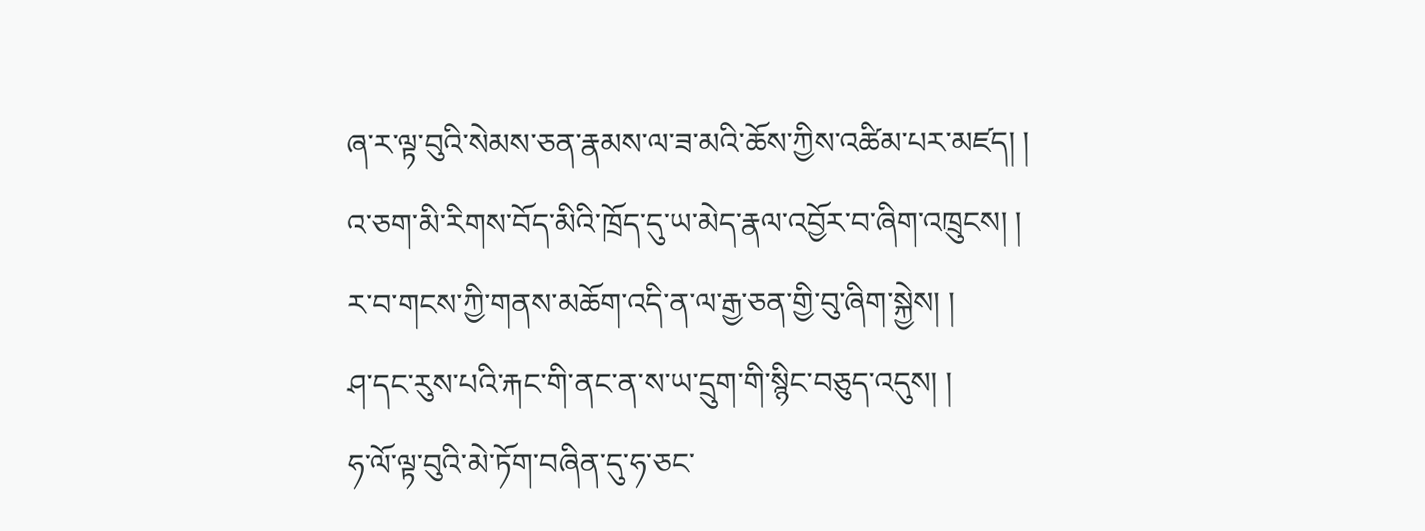ཞ་ར་ལྟ་བུའི་སེམས་ཅན་རྣམས་ལ་ཟ་མའི་ཆོས་ཀྱིས་འཚིམ་པར་མཛད། །
འ་ཅག་མི་རིགས་བོད་མིའི་ཁྲོད་དུ་ཡ་མེད་རྣལ་འབྱོར་བ་ཞིག་འཁྲུངས། །
ར་བ་གངས་ཀྱི་གནས་མཆོག་འདི་ན་ལ་རྒྱ་ཅན་གྱི་བུ་ཞིག་སྐྱེས། །
ཤ་དང་རུས་པའི་རྐང་གི་ནང་ན་ས་ཡ་དྲུག་གི་སྙིང་བཅུད་འདུས། །
ཧ་ལོ་ལྟ་བུའི་མེ་ཏོག་བཞིན་དུ་ཧ་ཅང་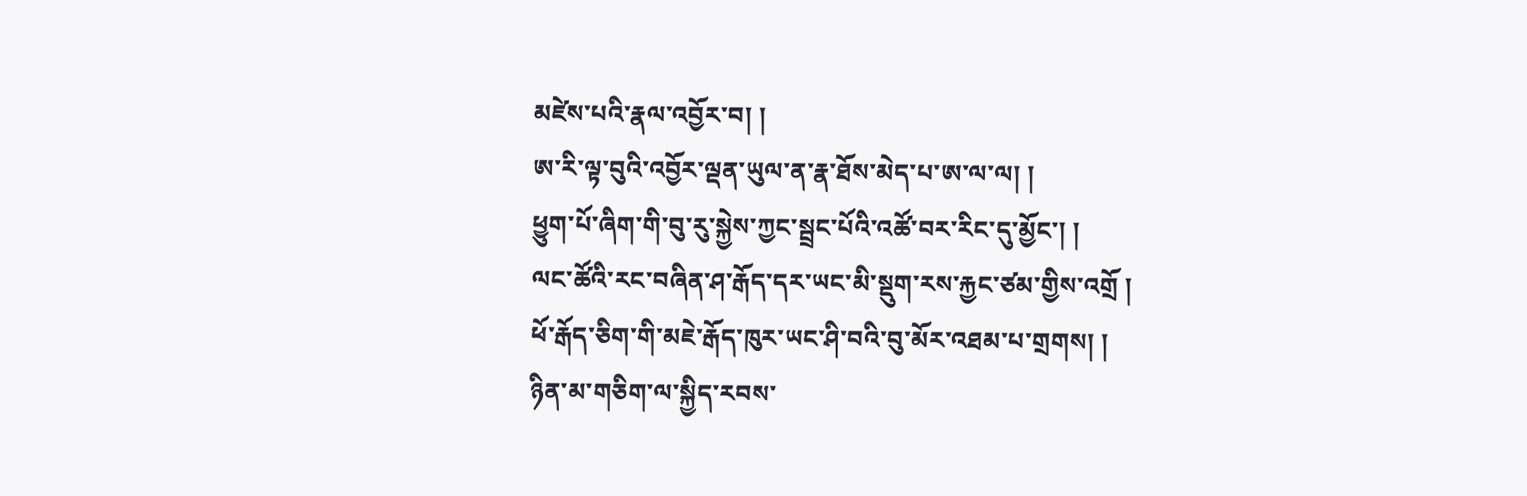མཛེས་པའི་རྣལ་འབྱོར་བ། །
ཨ་རི་ལྟ་བུའི་འབྱོར་ལྡན་ཡུལ་ན་རྣ་ཐོས་མེད་པ་ཨ་ལ་ལ། །
ཕྱུག་པོ་ཞིག་གི་བུ་རུ་སྐྱེས་ཀྱང་སྦྲང་པོའི་འཚོ་བར་རིང་དུ་མྱོང་། །
ལང་ཚོའི་རང་བཞིན་ཤ་རྒོད་དར་ཡང་མི་སྡུག་རས་རྐྱང་ཙམ་གྱིས་འགྲོ །
ཕོ་རྒོད་ཅིག་གི་མཇེ་རྒོད་ཁུར་ཡང་ཤི་བའི་བུ་མོར་འཐམ་པ་གྲགས། །
ཉིན་མ་གཅིག་ལ་སྐྱིད་རབས་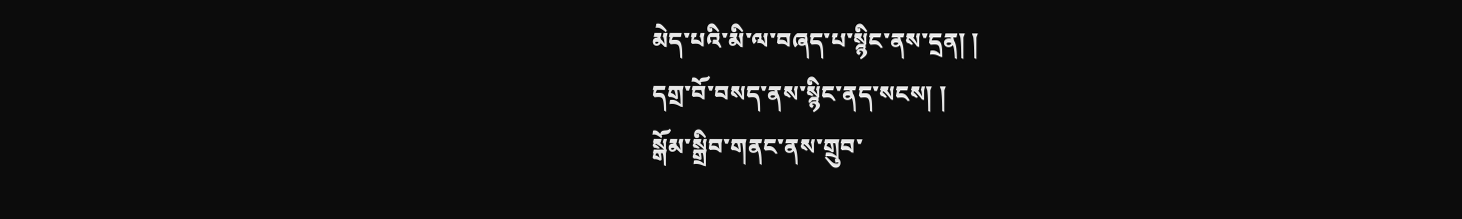མེད་པའི་མི་ལ་བཞད་པ་སྙིང་ནས་དྲན། །
དགྲ་བོ་བསད་ནས་སྙིང་ནད་སངས། །
སྒོམ་སྒྲིབ་གནང་ནས་གྲུབ་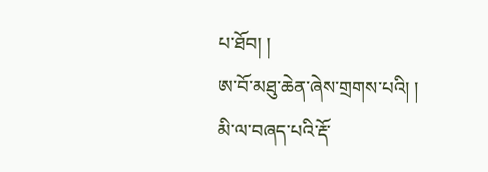པ་ཐོབ། །
ཨ་བོ་མཐུ་ཆེན་ཞེས་གྲགས་པའི། །
མི་ལ་བཞད་པའི་རྡོ་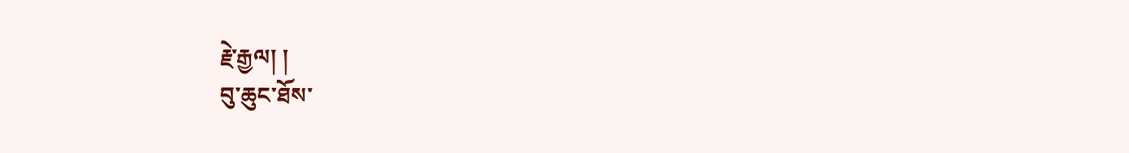རྗེ་རྒྱལ། །
བུ་ཆུང་ཐོས་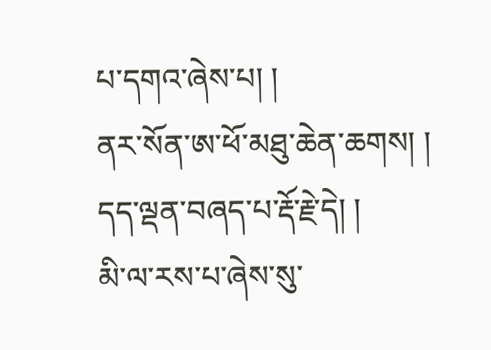པ་དགའ་ཞེས་པ། །
ནར་སོན་ཨ་ཕོ་མཐུ་ཆེན་ཆགས། །
དད་ལྡན་བཞད་པ་རྡོ་རྗེ་དེ། །
མི་ལ་རས་པ་ཞེས་སུ་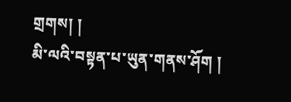གྲགས། །
མི་ལའི་བསྟན་པ་ཡུན་གནས་ཤོག །